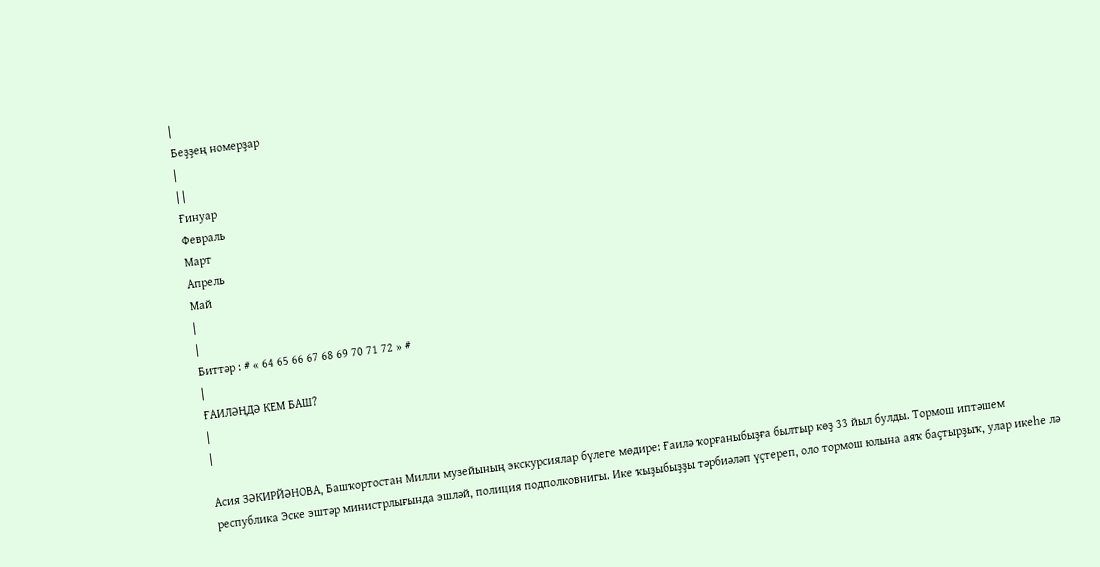|
Беҙҙең номерҙар
|
| |
Ғинуар
Февраль
Март
Апрель
Май
|
|
Биттәр : # « 64 65 66 67 68 69 70 71 72 » #
|
ҒАИЛӘҢДӘ КЕМ БАШ?
|
|

Асия ЗӘКИРЙӘНОВА, Башҡортостан Милли музейының экскурсиялар бүлеге мөдире: Ғаилә ҡорғаныбыҙға былтыр көҙ 33 йыл булды. Тормош иптәшем республика Эске эштәр министрлығында эшләй, полиция подполковнигы. Ике ҡыҙыбыҙҙы тәрбиәләп үҫтереп, оло тормош юлына аяҡ баҫтырҙыҡ, улар икеһе лә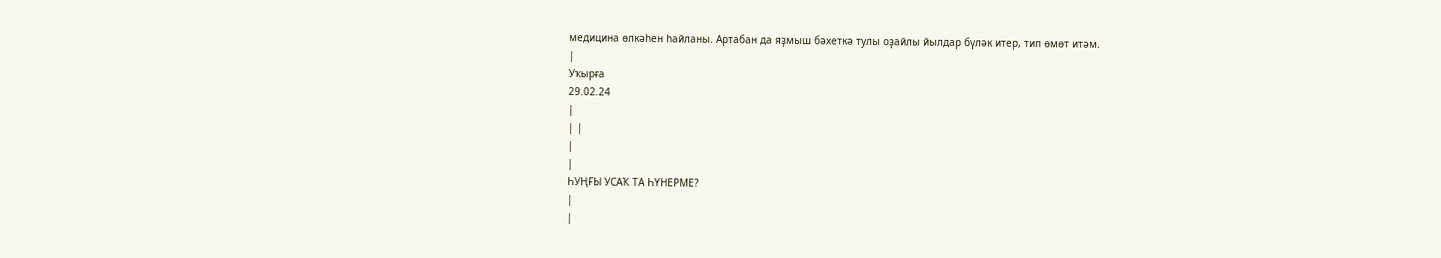медицина өлкәһен һайланы. Артабан да яҙмыш бәхеткә тулы оҙайлы йылдар бүләк итер, тип өмөт итәм.
|
Уҡырға
29.02.24
|
| |
|
|
ҺУҢҒЫ УСАҠ ТА ҺҮНЕРМЕ?
|
|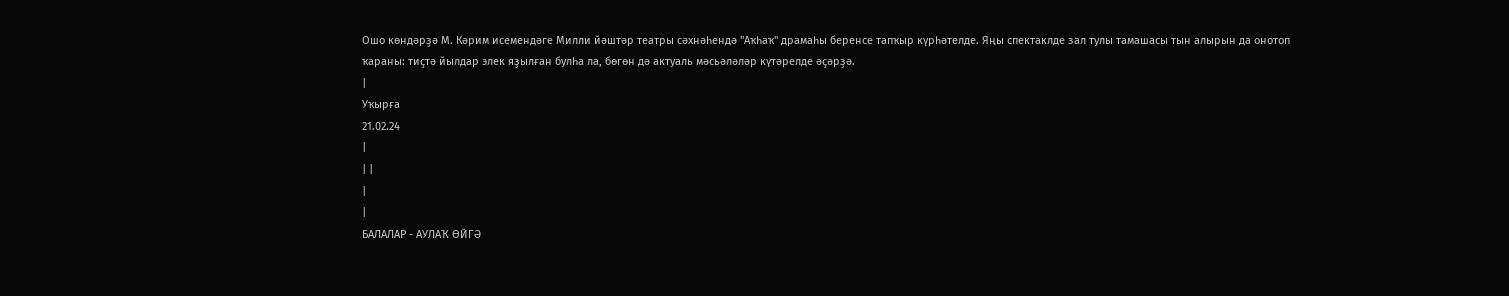Ошо көндәрҙә М. Кәрим исемендәге Милли йәштәр театры сәхнәһендә "Аҡһаҡ" драмаһы беренсе тапҡыр күрһәтелде. Яңы спектаклде зал тулы тамашасы тын алырын да онотоп ҡараны: тиҫтә йылдар элек яҙылған булһа ла, бөгөн дә актуаль мәсьәләләр күтәрелде әҫәрҙә.
|
Уҡырға
21.02.24
|
| |
|
|
БАЛАЛАР - АУЛАҠ ӨЙГӘ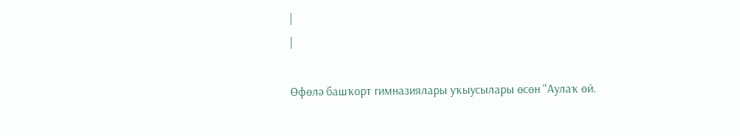|
|

Өфөлә башҡорт гимназиялары уҡыусылары өсөн "Аулаҡ өй.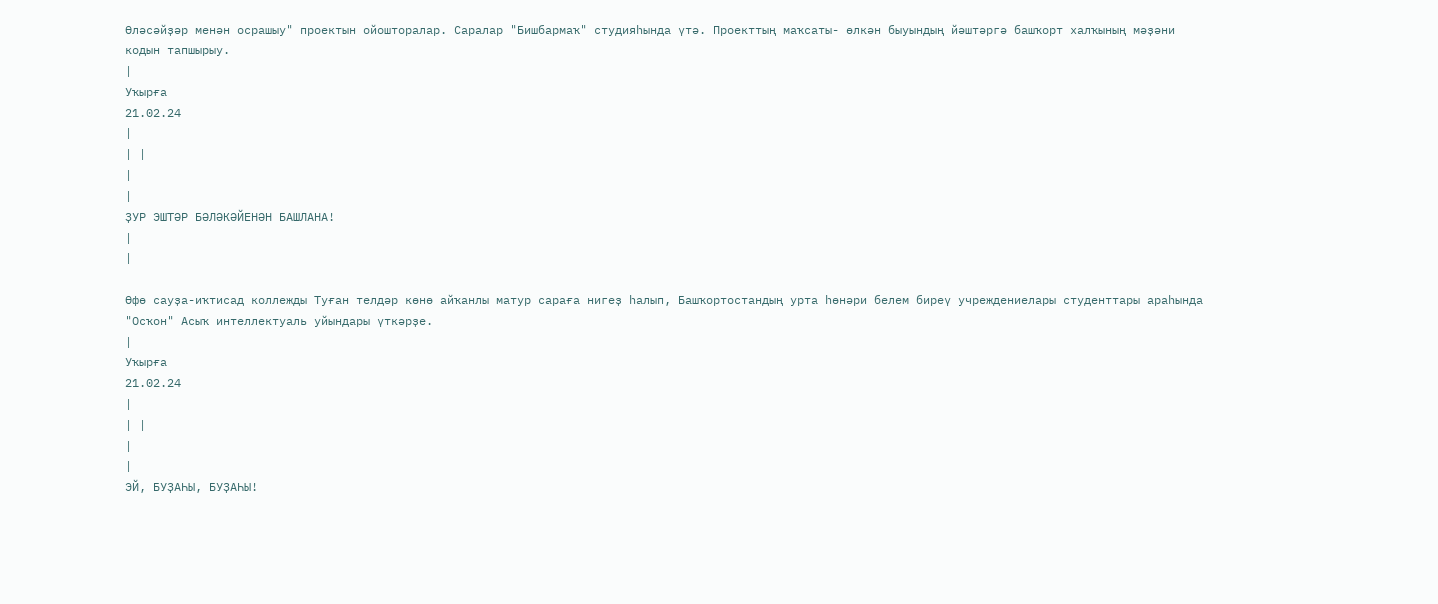Өләсәйҙәр менән осрашыу" проектын ойошторалар. Саралар "Бишбармаҡ" студияһында үтә. Проекттың маҡсаты- өлкән быуындың йәштәргә башҡорт халҡының мәҙәни кодын тапшырыу.
|
Уҡырға
21.02.24
|
| |
|
|
ҘУР ЭШТӘР БӘЛӘКӘЙЕНӘН БАШЛАНА!
|
|

Өфө сауҙа-иҡтисад коллежды Туған телдәр көнө айҡанлы матур сараға нигеҙ һалып, Башҡортостандың урта һөнәри белем биреү учреждениелары студенттары араһында "Осҡон" Асыҡ интеллектуаль уйындары үткәрҙе.
|
Уҡырға
21.02.24
|
| |
|
|
ЭЙ, БУҘАҺЫ, БУҘАҺЫ!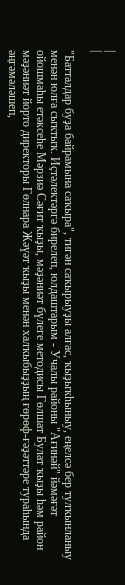|
|

"Батталдар буҙа байрамына саҡыра", тигән саҡырыуҙы алғас, ҡыҙыҡһыныу, еңелсә бер тулҡынланыу менән юлға сыҡтыҡ. Иҫтәлектәргә бирелеп, юлдаштарым - Учалы районы "Ағинәй" йәмәғәт ойошмаһы етәксеһе Мәрзиә Сәғит ҡыҙы, мәҙәниәт бүлеге методисы Гөлшат Булат ҡыҙы һәм район мәҙәниәт йорто директоры Гөлнара Жәүәт ҡыҙы менән халҡыбыҙҙың ғөрөф-ғәҙәттәре тураһында әңгәмәләшеп,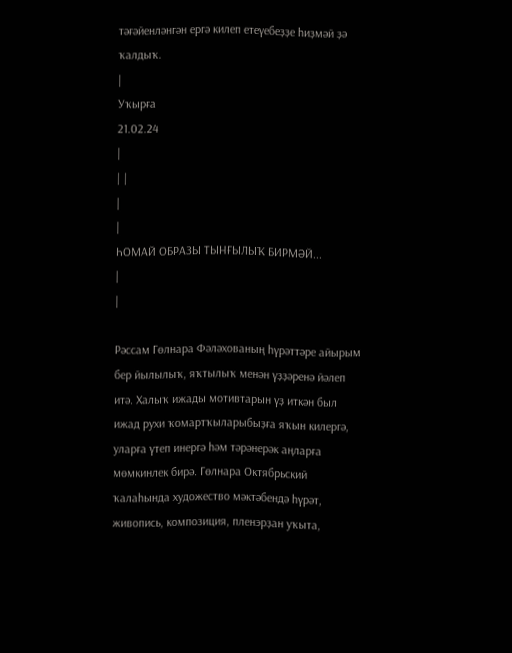тәғәйенләнгән ергә килеп етеүебеҙҙе һиҙмәй ҙә ҡалдыҡ.
|
Уҡырға
21.02.24
|
| |
|
|
ҺОМАЙ ОБРАЗЫ ТЫНҒЫЛЫҠ БИРМӘЙ...
|
|

Рәссам Гөлнара Фәләхованың һүрәттәре айырым бер йылылыҡ, яҡтылыҡ менән үҙҙәренә йәлеп итә. Халыҡ ижады мотивтарын үҙ иткән был ижад рухи ҡомартҡыларыбыҙға яҡын килергә, уларға үтеп инергә һәм тәрәнерәк аңларға мөмкинлек бирә. Гөлнара Октябрьский ҡалаһында художество мәктәбендә һүрәт, живопись, композиция, пленэрҙан уҡыта,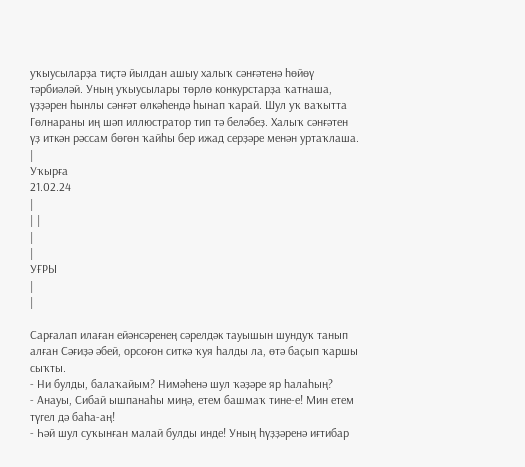уҡыусыларҙа тиҫтә йылдан ашыу халыҡ сәнғәтенә һөйөү тәрбиәләй. Уның уҡыусылары төрлө конкурстарҙа ҡатнаша, үҙҙәрен һынлы сәнғәт өлкәһендә һынап ҡарай. Шул уҡ ваҡытта Гөлнараны иң шәп иллюстратор тип тә беләбеҙ. Халыҡ сәнғәтен үҙ иткән рәссам бөгөн ҡайһы бер ижад серҙәре менән уртаҡлаша.
|
Уҡырға
21.02.24
|
| |
|
|
УҒРЫ
|
|

Сарғалап илаған ейәнсәренең сәрелдәк тауышын шундуҡ танып алған Сәғиҙә әбей, орсоғон ситкә ҡуя һалды ла, өтә баҫып ҡаршы сыҡты.
- Ни булды, балаҡайым? Нимәһенә шул ҡәҙәре яр һалаһың?
- Анауы, Сибай ышпанаһы миңә, етем башмаҡ тине-е! Мин етем түгел дә баһа-аң!
- Һәй шул суҡынған малай булды инде! Уның һүҙҙәренә иғтибар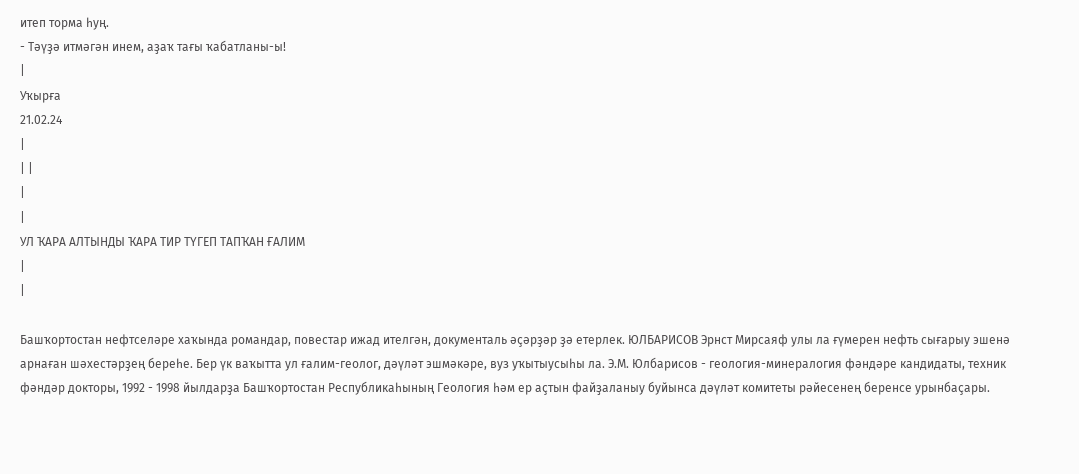итеп торма һуң.
- Тәүҙә итмәгән инем, аҙаҡ тағы ҡабатланы-ы!
|
Уҡырға
21.02.24
|
| |
|
|
УЛ ҠАРА АЛТЫНДЫ ҠАРА ТИР ТҮГЕП ТАПҠАН ҒАЛИМ
|
|

Башҡортостан нефтселәре хаҡында романдар, повестар ижад ителгән, документаль әҫәрҙәр ҙә етерлек. ЮЛБАРИСОВ Эрнст Мирсаяф улы ла ғүмерен нефть сығарыу эшенә арнаған шәхестәрҙең береһе. Бер үк ваҡытта ул ғалим-геолог, дәүләт эшмәкәре, вуз уҡытыусыһы ла. Э.М. Юлбарисов - геология-минералогия фәндәре кандидаты, техник фәндәр докторы, 1992 - 1998 йылдарҙа Башҡортостан Республикаһының Геология һәм ер аҫтын файҙаланыу буйынса дәүләт комитеты рәйесенең беренсе урынбаҫары.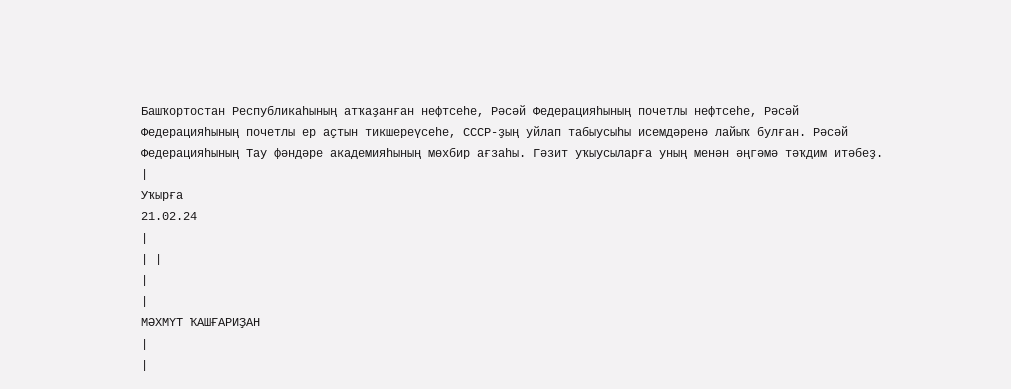Башҡортостан Республикаһының атҡаҙанған нефтсеһе, Рәсәй Федерацияһының почетлы нефтсеһе, Рәсәй Федерацияһының почетлы ер аҫтын тикшереүсеһе, СССР-ҙың уйлап табыусыһы исемдәренә лайыҡ булған. Рәсәй Федерацияһының Тау фәндәре академияһының мөхбир ағзаһы. Гәзит уҡыусыларға уның менән әңгәмә тәҡдим итәбеҙ.
|
Уҡырға
21.02.24
|
| |
|
|
МӘХМҮТ ҠАШҒАРИҘАН
|
|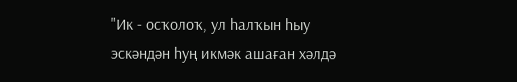"Ик - осҡолоҡ, ул һалҡын һыу эскәндән һуң икмәк ашаған хәлдә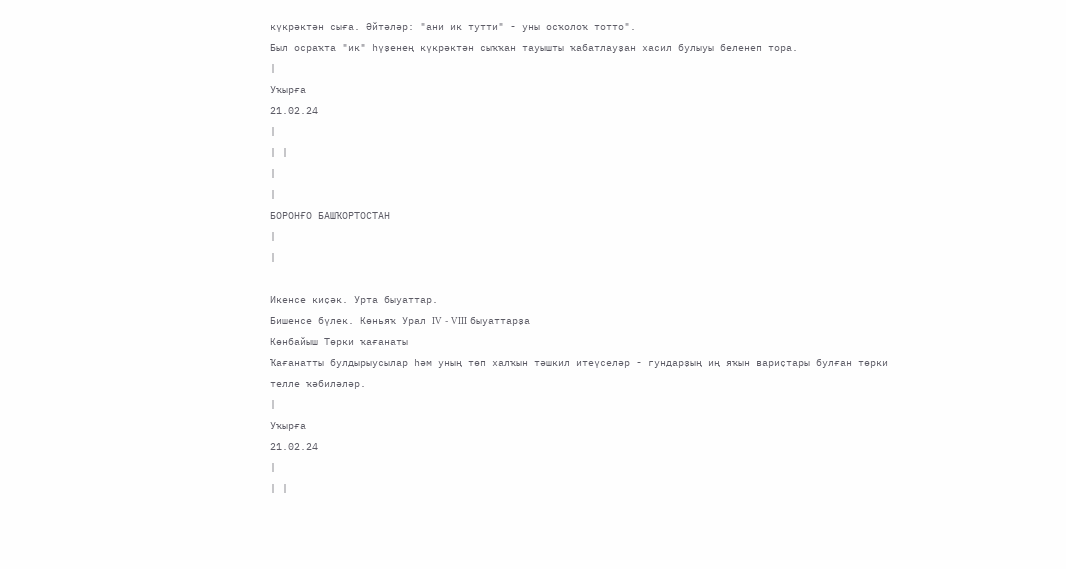күкрәктән сыға. Әйтәләр: "ани ик тутти" - уны осҡолоҡ тотто".
Был осраҡта "ик" һүҙенең күкрәктән сыҡҡан тауышты ҡабатлауҙан хасил булыуы беленеп тора.
|
Уҡырға
21.02.24
|
| |
|
|
БОРОНҒО БАШҠОРТОСТАН
|
|

Икенсе киҫәк. Урта быуаттар.
Бишенсе бүлек. Көньяҡ Урал IV - VIII быуаттарҙа
Көнбайыш Төрки ҡағанаты
Ҡағанатты булдырыусылар һәм уның төп халҡын тәшкил итеүселәр - гундарҙың иң яҡын вариҫтары булған төрки телле ҡәбиләләр.
|
Уҡырға
21.02.24
|
| |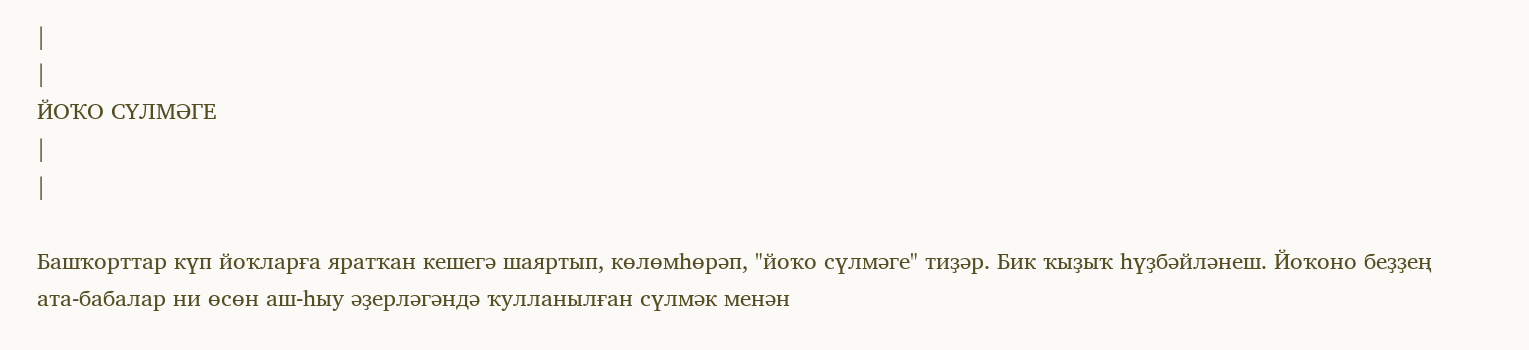|
|
ЙОҠО СҮЛМӘГЕ
|
|

Башҡорттар күп йоҡларға яратҡан кешегә шаяртып, көлөмһөрәп, "йоҡо сүлмәге" тиҙәр. Бик ҡыҙыҡ һүҙбәйләнеш. Йоҡоно беҙҙең ата-бабалар ни өсөн аш-һыу әҙерләгәндә ҡулланылған сүлмәк менән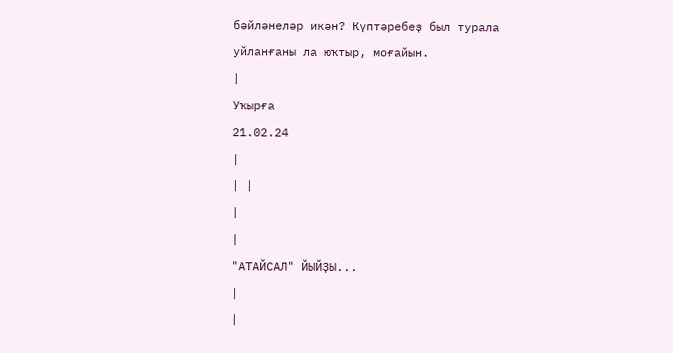бәйләнеләр икән? Күптәребеҙ был турала уйланғаны ла юҡтыр, моғайын.
|
Уҡырға
21.02.24
|
| |
|
|
"АТАЙСАЛ" ЙЫЙҘЫ...
|
|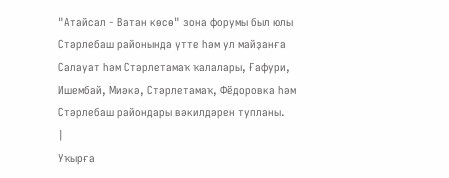"Атайсал - Ватан көсө" зона форумы был юлы Стәрлебаш районында үтте һәм ул майҙанға Салауат һәм Стәрлетамаҡ ҡалалары, Ғафури, Ишембай, Миәкә, Стәрлетамаҡ, Фёдоровка һәм Стәрлебаш райондары вәкилдәрен тупланы.
|
Уҡырға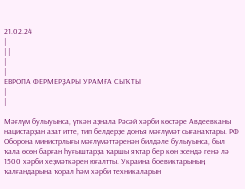21.02.24
|
| |
|
|
ЕВРОПА ФЕРМЕРҘАРЫ УРАМҒА СЫҠТЫ
|
|

Мәғлүм булыуынса, үткән аҙнала Рәсәй хәрби көстәре Авдеевканы нацистарҙан азат итте, тип белдерҙе донъя мәғлүмәт сығанаҡтары. РФ Оборона министрлығы мәғлүмәттәренән билдәле булыуынса, был ҡала өсөн барған һуғыштарҙа ҡаршы яҡтар бер көн эсендә генә лә 1500 хәрби хеҙмәткәрен юғалтты. Украина боевиктарының ҡалғандарына ҡорал һәм хәрби техникаларын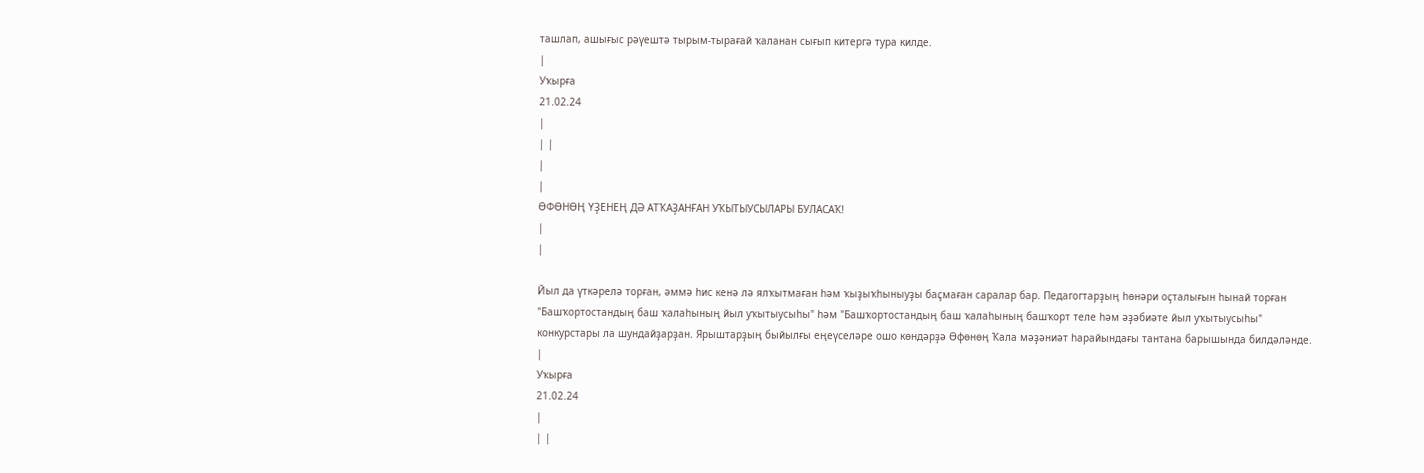ташлап, ашығыс рәүештә тырым-тырағай ҡаланан сығып китергә тура килде.
|
Уҡырға
21.02.24
|
| |
|
|
ӨФӨНӨҢ ҮҘЕНЕҢ ДӘ АТҠАҘАНҒАН УҠЫТЫУСЫЛАРЫ БУЛАСАҠ!
|
|

Йыл да үткәрелә торған, әммә һис кенә лә ялҡытмаған һәм ҡыҙыҡһыныуҙы баҫмаған саралар бар. Педагогтарҙың һөнәри оҫталығын һынай торған "Башҡортостандың баш ҡалаһының йыл уҡытыусыһы" һәм "Башҡортостандың баш ҡалаһының башҡорт теле һәм әҙәбиәте йыл уҡытыусыһы" конкурстары ла шундайҙарҙан. Ярыштарҙың быйылғы еңеүселәре ошо көндәрҙә Өфөнөң Ҡала мәҙәниәт һарайындағы тантана барышында билдәләнде.
|
Уҡырға
21.02.24
|
| |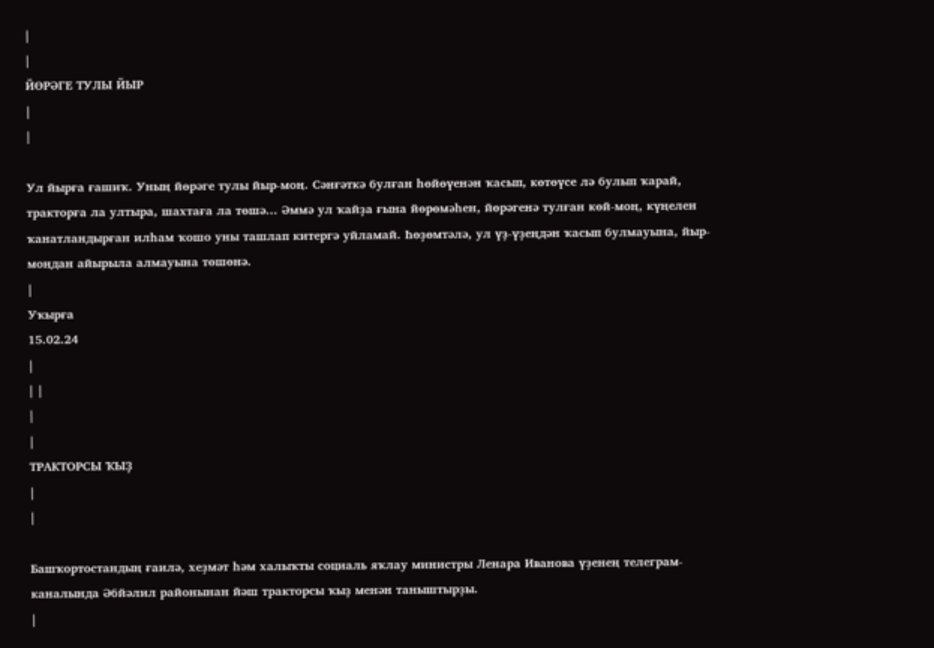|
|
ЙӨРӘГЕ ТУЛЫ ЙЫР
|
|

Ул йырға ғашиҡ. Уның йөрәге тулы йыр-моң. Сәнғәткә булған һөйөүенән ҡасып, көтөүсе лә булып ҡарай, тракторға ла ултыра, шахтаға ла төшә... Әммә ул ҡайҙа ғына йөрөмәһен, йөрәгенә тулған көй-моң, күңелен ҡанатландырған илһам ҡошо уны ташлап китергә уйламай. Һөҙөмтәлә, ул үҙ-үҙеңдән ҡасып булмауына, йыр-моңдан айырыла алмауына төшөнә.
|
Уҡырға
15.02.24
|
| |
|
|
ТРАКТОРСЫ ҠЫҘ
|
|

Башҡортостандың ғаилә, хеҙмәт һәм халыҡты социаль яҡлау министры Ленара Иванова үҙенең телеграм-каналында Әбйәлил районынан йәш тракторсы ҡыҙ менән таныштырҙы.
|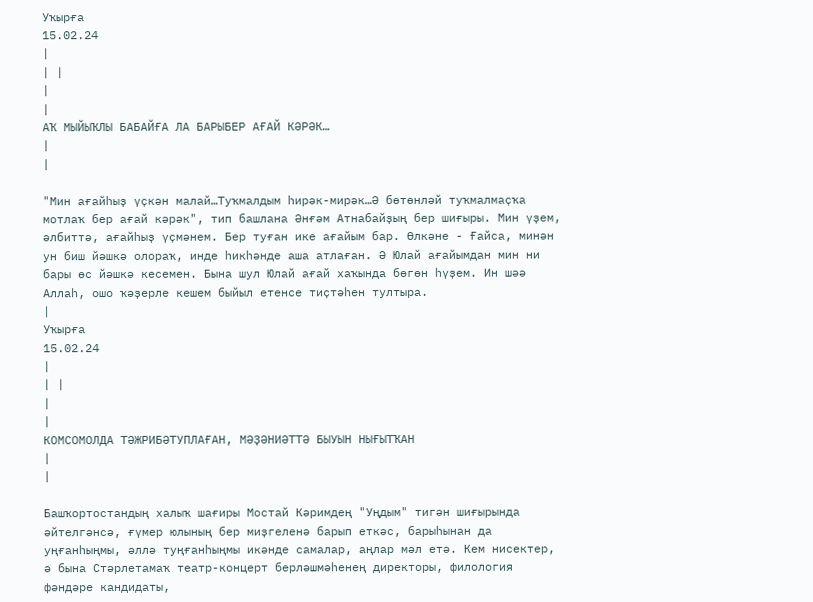Уҡырға
15.02.24
|
| |
|
|
АҠ МЫЙЫҠЛЫ БАБАЙҒА ЛА БАРЫБЕР АҒАЙ КӘРӘК…
|
|

"Мин ағайһыҙ үҫкән малай…Туҡмалдым һирәк-мирәк…Ә бөтөнләй туҡмалмаҫҡа мотлаҡ бер ағай кәрәк", тип башлана Әнғәм Атнабайҙың бер шиғыры. Мин үҙем, әлбиттә, ағайһыҙ үҫмәнем. Бер туған ике ағайым бар. Өлкәне - Ғайса, минән ун биш йәшкә олораҡ, инде һикһәнде аша атлаған. Ә Юлай ағайымдан мин ни бары өс йәшкә кесемен. Бына шул Юлай ағай хаҡында бөгөн һүҙем. Ин шәә Аллаһ, ошо ҡәҙерле кешем быйыл етенсе тиҫтәһен тултыра.
|
Уҡырға
15.02.24
|
| |
|
|
КОМСОМОЛДА ТӘЖРИБӘТУПЛАҒАН, МӘҘӘНИӘТТӘ БЫУЫН НЫҒЫТҠАН
|
|

Башҡортостандың халыҡ шағиры Мостай Кәримдең "Уңдым" тигән шиғырында әйтелгәнсә, ғүмер юлының бер миҙгеленә барып еткәс, барыһынан да уңғанһыңмы, әллә туңғанһыңмы икәнде самалар, аңлар мәл етә. Кем нисектер, ә бына Стәрлетамаҡ театр-концерт берләшмәһенең директоры, филология фәндәре кандидаты,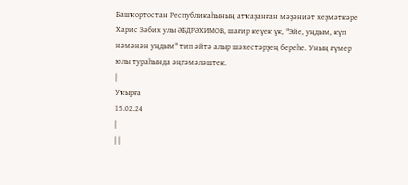Башҡортостан Республикаһының атҡаҙанған мәҙәниәт хеҙмәткәре Харис Зәбих улы ӘБДРӘХИМОВ, шағир кеүек үк, "Эйе, уңдым, күп нәмәнән уңдым" тип әйтә алыр шәхестәрҙең береһе. Уның ғүмер юлы тураһында әңгәмәләштек.
|
Уҡырға
15.02.24
|
| |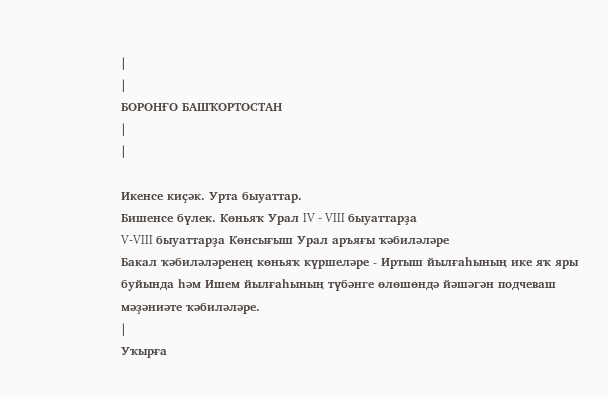|
|
БОРОНҒО БАШҠОРТОСТАН
|
|

Икенсе киҫәк. Урта быуаттар.
Бишенсе бүлек. Көньяҡ Урал IV - VIII быуаттарҙа
V-VIII быуаттарҙа Көнсығыш Урал аръяғы ҡәбиләләре
Бакал ҡәбиләләренең көньяҡ күршеләре - Иртыш йылғаһының ике яҡ яры буйында һәм Ишем йылғаһының түбәнге өлөшөндә йәшәгән подчеваш мәҙәниәте ҡәбиләләре.
|
Уҡырға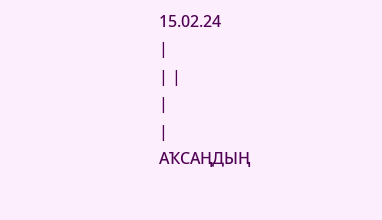15.02.24
|
| |
|
|
АҠСАҢДЫҢ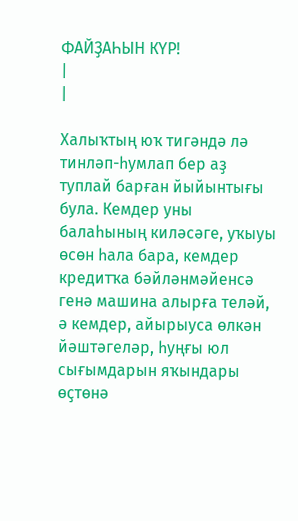ФАЙҘАҺЫН КҮР!
|
|

Халыҡтың юҡ тигәндә лә тинләп-һумлап бер аҙ туплай барған йыйынтығы була. Кемдер уны балаһының киләсәге, уҡыуы өсөн һала бара, кемдер кредитҡа бәйләнмәйенсә генә машина алырға теләй, ә кемдер, айырыуса өлкән йәштәгеләр, һуңғы юл сығымдарын яҡындары өҫтөнә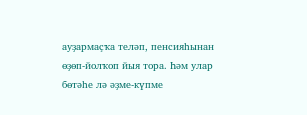ауҙармаҫҡа теләп, пенсияһынан өҙөп-йолҡоп йыя тора. Һәм улар бөтәһе лә әҙме-күпме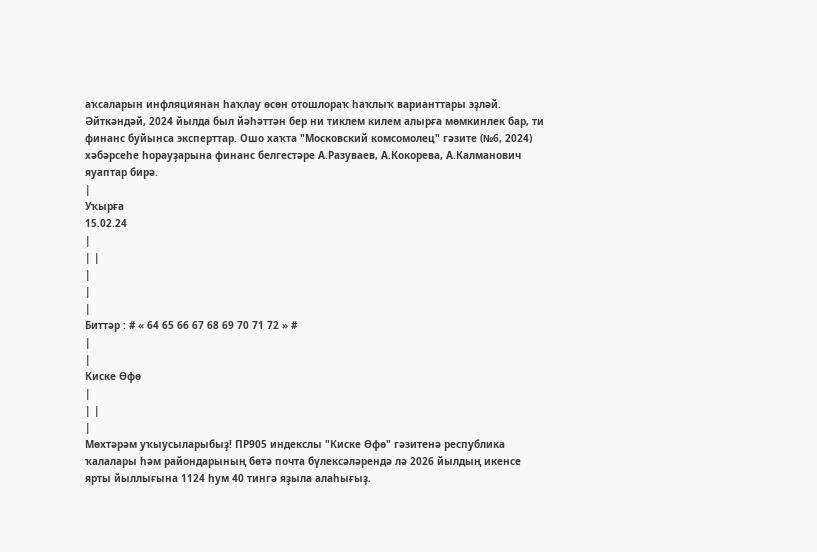аҡсаларын инфляциянан һаҡлау өсөн отошлораҡ һаҡлыҡ варианттары эҙләй.
Әйткәндәй, 2024 йылда был йәһәттән бер ни тиклем килем алырға мөмкинлек бар, ти финанс буйынса эксперттар. Ошо хаҡта "Московский комсомолец" гәзите (№6, 2024) хәбәрсеһе һорауҙарына финанс белгестәре А.Разуваев, А.Кокорева, А.Калманович яуаптар бирә.
|
Уҡырға
15.02.24
|
| |
|
|
|
Биттәр : # « 64 65 66 67 68 69 70 71 72 » #
|
|
Киске Өфө
|
| |
|
Мөхтәрәм уҡыусыларыбыҙ! ПР905 индекслы "Киске Өфө" гәзитенә республика ҡалалары һәм райондарының бөтә почта бүлексәләрендә лә 2026 йылдың икенсе ярты йыллығына 1124 һум 40 тингә яҙыла алаһығыҙ.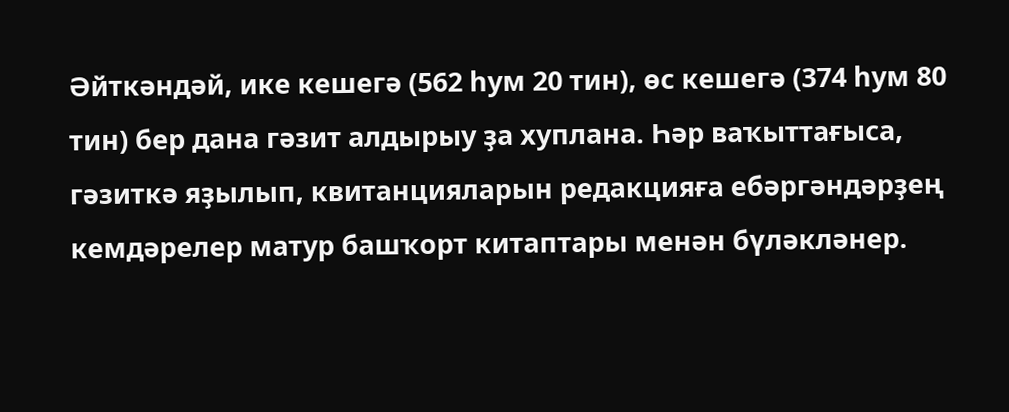Әйткәндәй, ике кешегә (562 һум 20 тин), өс кешегә (374 һум 80 тин) бер дана гәзит алдырыу ҙа хуплана. Һәр ваҡыттағыса, гәзиткә яҙылып, квитанцияларын редакцияға ебәргәндәрҙең кемдәрелер матур башҡорт китаптары менән бүләкләнер.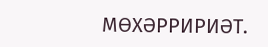МӨХӘРРИРИӘТ.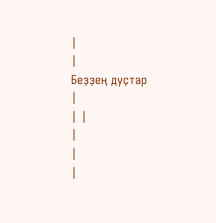|
|
Беҙҙең дуҫтар
|
| |
|
|
|